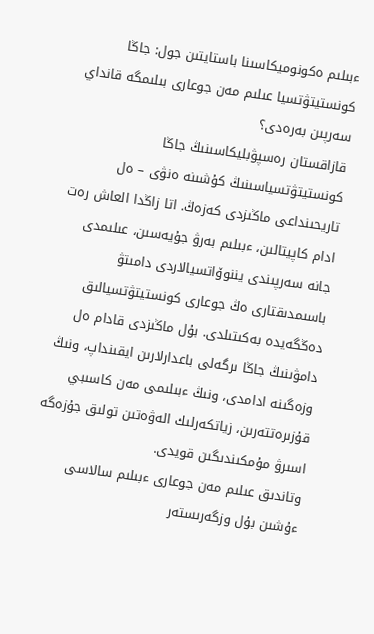ءبىلىم ەكونوميكاسىنا باستايتىن جول: جاڭا كونستيتۋتسيا عىلىم مەن جوعارى بىلىمگە قانداي سەرپىن بەرەدى؟
قازاقستان رەسپۋبليكاسىنىڭ جاڭا كونستيتۋتسياسىنىڭ كۇشىنە ەنۋى – ەل تاريحىنداعى ماڭىزدى كەزەڭ. اتا زاڭدا العاش رەت ادام كاپيتالىن، ءبىلىم بەرۋ جۇيەسىن، عىلىمدى جانە سەرپىندى يننوۆاتسيالاردى دامىتۋ باسىمدىقتارى ەڭ جوعارى كونستيتۋتسيالىق دەڭگەيدە بەكىتىلدى. بۇل ماڭىزدى قادام ەل دامۋىنىڭ جاڭا ىرگەلى باعدارلارىن ايقىنداپ، ونىڭ وزەگىنە ادامدى، ونىڭ ءبىلىمى مەن كاسىبي قۇزىرەتتەرىن، زياتكەرلىك الەۋەتىن تولىق جۇزەگە اسىرۋ مۇمكىندىگىن قويدى.
وتاندىق عىلىم مەن جوعارى ءبىلىم سالاسى ءۇشىن بۇل وزگەرىستەر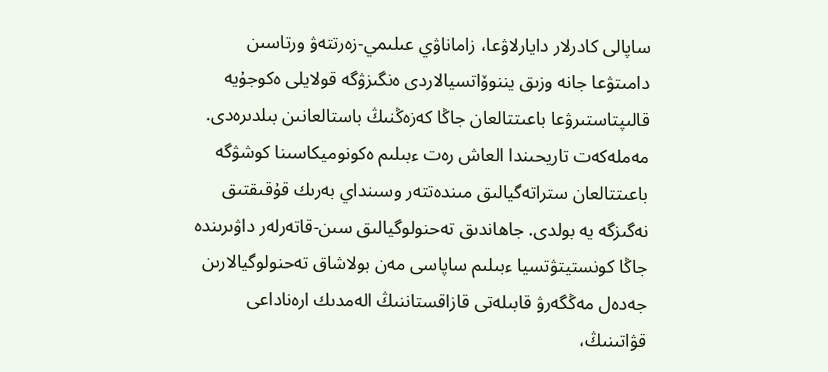ساپالى كادرلار دايارلاۋعا، زاماناۋي عىلىمي-زەرتتەۋ ورتاسىن دامىتۋعا جانە وزىق يننوۆاتسيالاردى ەنگىزۋگە قولايلى ەكوجۇيە قالىپتاستىرۋعا باعىتتالعان جاڭا كەزەڭنىڭ باستالعانىن بىلدىرەدى.
مەملەكەت تاريحىندا العاش رەت ءبىلىم ەكونوميكاسىنا كوشۋگە باعىتتالعان ستراتەگيالىق مىندەتتەر وسىنداي بەرىك قۇقىقتىق نەگىزگە يە بولدى. جاھاندىق تەحنولوگيالىق سىن-قاتەرلەر داۋىرىندە جاڭا كونستيتۋتسيا ءبىلىم ساپاسى مەن بولاشاق تەحنولوگيالارىن جەدەل مەڭگەرۋ قابىلەتى قازاقستاننىڭ الەمدىك ارەناداعى قۋاتىنىڭ،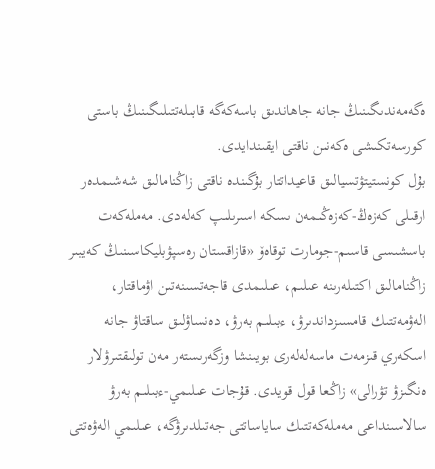ەگەمەندىگىنىڭ جانە جاھاندىق باسەكەگە قابىلەتتىلىگىنىڭ باستى كورسەتكىشى ەكەنىن ناقتى ايقىندايدى.
بۇل كونستيتۋتسيالىق قاعيداتتار بۇگىندە ناقتى زاڭنامالىق شەشىمدەر ارقىلى كەزەڭ-كەزەڭىمەن ىسكە اسىرىلىپ كەلەدى. مەملەكەت باسشىسى قاسىم-جومارت توقاەۆ «قازاقستان رەسپۋبليكاسىنىڭ كەيبىر زاڭنامالىق اكتىلەرىنە عىلىم، عىلىمدى قاجەتسىنەتىن اۋماقتار، الەۋمەتتىك قامسىزداندىرۋ، ءبىلىم بەرۋ، دەنساۋلىق ساقتاۋ جانە اسكەري قىزمەت ماسەلەلەرى بويىنشا وزگەرىستەر مەن تولىقتىرۋلار ەنگىزۋ تۋرالى» زاڭعا قول قويدى. قۇجات عىلىمي-ءبىلىم بەرۋ سالاسىنداعى مەملەكەتتىك ساياساتتى جەتىلدىرۋگە، عىلىمي الەۋەتتى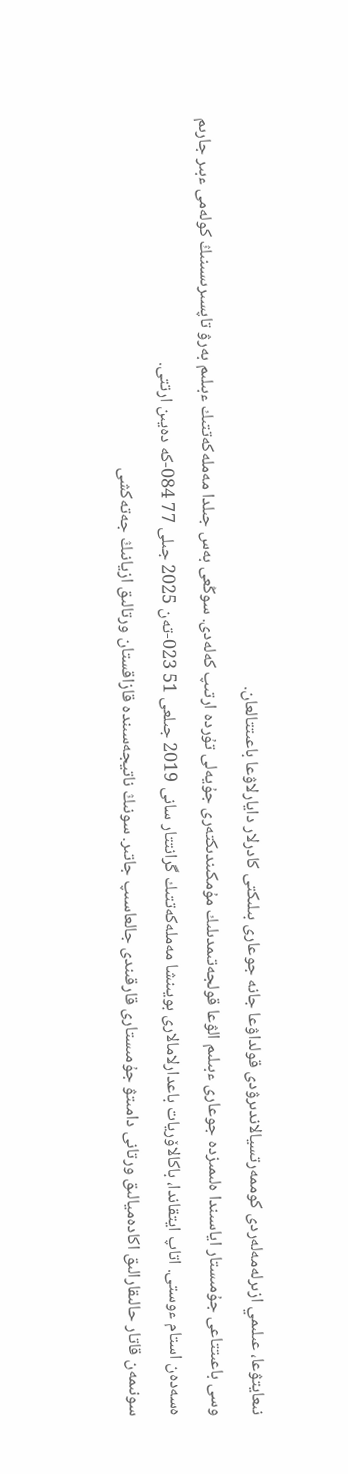نىعايتۋعا، عىلىمي ازىرلەمەلەردى كوممەرتسيالاندىرۋدى قولداۋعا جانە جوعارى بىلىكتى كادرلار دايارلاۋعا باعىتتالعان.
وسى باعىتتاعى جۇمىستار اياسىندا ەلىمىزدە جوعارى ءبىلىم الۋعا قولجەتىمدىلىك مۇمكىندىكتەرى جۇيەلى تۇردە ارتىپ كەلەدى. سوڭعى بەس جىلدا مەملەكەتتىك ءبىلىم بەرۋ تاپسىرىسىنىڭ كولەمى ءبىر جارىم ەسەدەن استام ءوستى. اتاپ ايتقاندا، باكالاۆريات باعدارلامالارى بويىنشا مەملەكەتتىك گرانتتار سانى 2019 جىلعى 51 023-تەن 2025 جىلى 77 084-كە دەيىن ارتتى.
سونىمەن قاتار حالىقارالىق اكادەميالىق ورتانى دامىتۋ جۇمىستارى قارقىندى جالعاسىپ جاتىر. سونىڭ ناتيجەسىندە قازاقستان ورتالىق ازيانىڭ جەتەكشى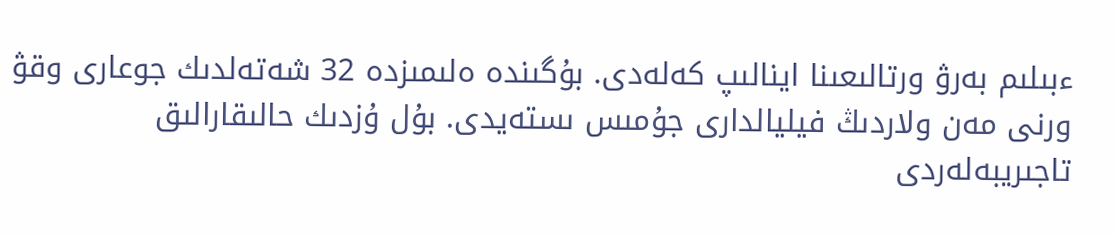ءبىلىم بەرۋ ورتالىعىنا اينالىپ كەلەدى. بۇگىندە ەلىمىزدە 32 شەتەلدىك جوعارى وقۋ ورنى مەن ولاردىڭ فيليالدارى جۇمىس ىستەيدى. بۇل ۇزدىك حالىقارالىق تاجىريبەلەردى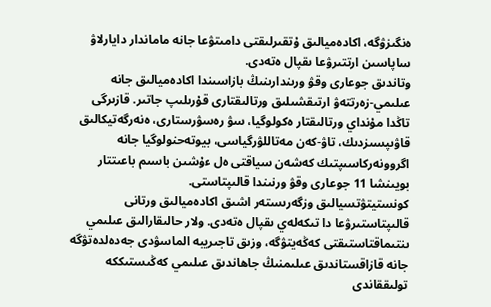ەنگىزۋگە، اكادەميالىق ۇتقىرلىقتى دامىتۋعا جانە ماماندار دايارلاۋ ساپاسىن ارتتىرۋعا ىقپال ەتەدى.
وتاندىق جوعارى وقۋ ورىندارىنىڭ بازاسىندا اكادەميالىق جانە عىلىمي-زەرتتەۋ ارتىقشىلىق ورتالىقتارى قۇرىلىپ جاتىر. قازىرگى تاڭدا مۇنداي ورتالىقتار ەكولوگيا، سۋ رەسۋرستارى، ەنەرگەتيكالىق قاۋىپسىزدىك، تاۋ-كەن مەتاللۋرگياسى، بيوتەحنولوگيا جانە اگروونەركاسىپتىك كەشەن سياقتى ەل ءۇشىن باسىم باعىتتار بويىنشا 11 جوعارى وقۋ ورنىندا قالىپتاستى.
كونستيتۋتسيالىق وزگەرىستەر اشىق اكادەميالىق ورتانى قالىپتاستىرۋعا دا تىكەلەي ىقپال ەتەدى. ولار حالىقارالىق عىلىمي ىنتىماقتاستىقتى كەڭەيتۋگە، وزىق تاجىريبە الماسۋدى جەدەلدەتۋگە جانە قازاقستاندىق عىلىمنىڭ جاھاندىق عىلىمي كەڭىستىككە تولىققاندى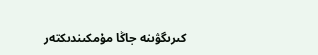كىرىگۋىنە جاڭا مۇمكىندىكتەر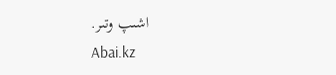اشىپ وتىر.
Abai.kz